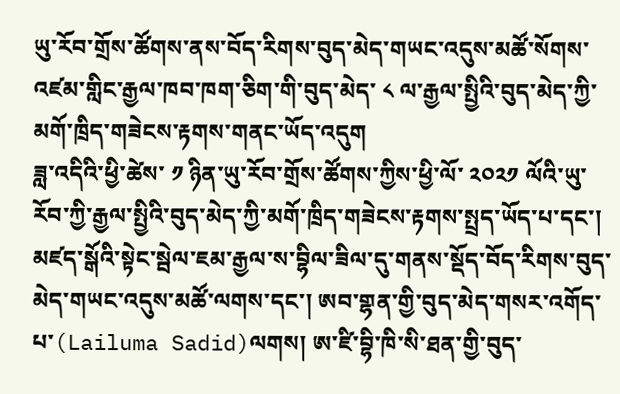ཡུ་རོབ་གྲོས་ཚོགས་ནས་བོད་རིགས་བུད་མེད་གཡང་འདུས་མཚོ་སོགས་འཛམ་གླིང་རྒྱལ་ཁབ་ཁག་ཅིག་གི་བུད་མེད་ ༨ ལ་རྒྱལ་སྤྱིའི་བུད་མེད་ཀྱི་མགོ་ཁྲིད་གཟེངས་རྟགས་གནང་ཡོད་འདུག
ཟླ་འདིའི་ཕྱི་ཚེས་ ༡ ཉིན་ཡུ་རོབ་གྲོས་ཚོགས་ཀྱིས་ཕྱི་ལོ་ ༢༠༢༡ ལོའི་ཡུ་རོབ་ཀྱི་རྒྱལ་སྤྱིའི་བུད་མེད་ཀྱི་མགོ་ཁྲིད་གཟེངས་རྟགས་སྤྲད་ཡོད་པ་དང་། མཛད་སྒོའི་སྟེང་སྦེལ་ཇམ་རྒྱལ་ས་བྷིལ་ཟིལ་དུ་གནས་སྡོད་བོད་རིགས་བུད་མེད་གཡང་འདུས་མཚོ་ལགས་དང་། ཨབ་གྷན་གྱི་བུད་མེད་གསར་འགོད་པ་(Lailuma Sadid)ལགས། ཨ་ཛི་བྷི་ཁི་སི་ཐན་གྱི་བུད་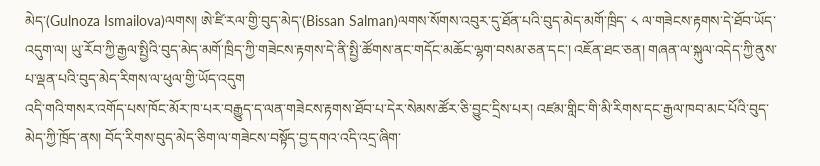མེད་(Gulnoza Ismailova)ལགས། ཨེ་ཛི་རལ་གྱི་བུད་མེད་(Bissan Salman)ལགས་སོགས་འབུར་དུ་ཐོན་པའི་བུད་མེད་མགོ་ཁྲིད་ ༨ ལ་གཟེངས་རྟགས་དེ་ཐོབ་ཡོད་འདུག་ལ། ཡུ་རོབ་ཀྱི་རྒྱལ་སྤྱིའི་བུད་མེད་མགོ་ཁྲིད་ཀྱི་གཟེངས་རྟགས་དེ་ནི་སྤྱི་ཚོགས་ནང་གདོང་མཆོང་ལྷག་བསམ་ཅན་དང་། འཇོན་ཐང་ཅན། གཞན་ལ་སྐུལ་འདེད་ཀྱི་ནུས་པ་ལྡན་པའི་བུད་མེད་རིགས་ལ་ཕུལ་གྱི་ཡོད་འདུག
འདི་གའི་གསར་འགོད་པས་ཁོང་མོར་ཁ་པར་བརྒྱུད་ད་ལན་གཟེངས་རྟགས་ཐོབ་པ་དེར་སེམས་ཚོར་ཅི་བྱུང་དྲིས་པར། འཛམ་གླིང་གི་མི་རིགས་དང་རྒྱལ་ཁབ་མང་པོའི་བུད་མེད་ཀྱི་ཁྲོད་ནས། བོད་རིགས་བུད་མེད་ཅིག་ལ་གཟེངས་བསྟོད་བྱ་དགའ་འདི་འདྲ་ཞིག་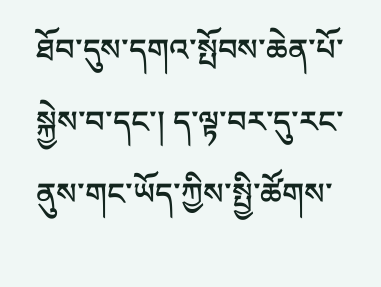ཐོབ་དུས་དགའ་སྤོབས་ཆེན་པོ་སྐྱེས་བ་དང་། ད་ལྟ་བར་དུ་རང་ནུས་གང་ཡོད་ཀྱིས་སྤྱི་ཚོགས་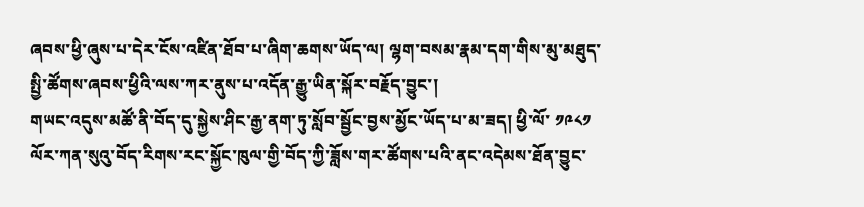ཞབས་ཕྱི་ཞུས་པ་དེར་ངོས་འཛིན་ཐོབ་པ་ཞིག་ཆགས་ཡོད་ལ། ལྷག་བསམ་རྣམ་དག་གིས་མུ་མཐུད་སྤྱི་ཚོགས་ཞབས་ཕྱིའི་ལས་ཀར་ནུས་པ་འདོན་རྒྱུ་ཡིན་སྐོར་བརྗོད་བྱུང་།
གཡང་འདུས་མཚོ་ནི་བོད་དུ་སྐྱེས་ཤིང་རྒྱ་ནག་ཏུ་སློབ་སྦྱོང་བྱས་མྱོང་ཡོད་པ་མ་ཟད། ཕྱི་ལོ་ ༡༩༨༡ ལོར་ཀན་སུའུ་བོད་རིགས་རང་སྐྱོང་ཁུལ་གྱི་བོད་ཀྱི་ཟློས་གར་ཚོགས་པའི་ནང་འདེམས་ཐོན་བྱུང་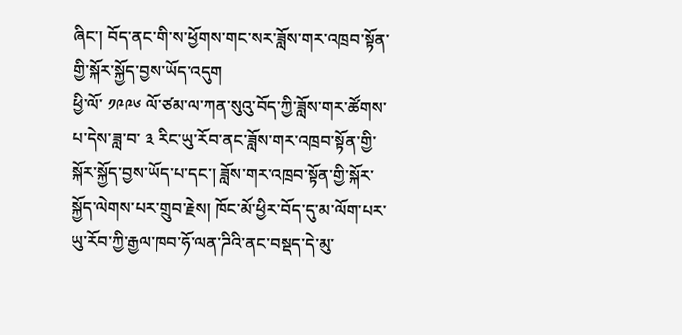ཞིང་། བོད་ནང་གི་ས་ཕྱོགས་གང་སར་ཟློས་གར་འཁྲབ་སྟོན་གྱི་སྐོར་སྐྱོད་བྱས་ཡོད་འདུག
ཕྱི་ལོ་ ༡༩༩༦ ལོ་ཙམ་ལ་ཀན་སུའུ་བོད་ཀྱི་ཟློས་གར་ཚོགས་པ་དེས་ཟླ་བ་ ༣ རིང་ཡུ་རོབ་ནང་ཟློས་གར་འཁྲབ་སྟོན་གྱི་སྐོར་སྐྱོད་བྱས་ཡོད་པ་དང་། ཟློས་གར་འཁྲབ་སྟོན་གྱི་སྐོར་སྐྱོད་ལེགས་པར་གྲུབ་རྗེས། ཁོང་མོ་ཕྱིར་བོད་དུ་མ་ལོག་པར་ཡུ་རོབ་ཀྱི་རྒྱལ་ཁབ་ཧོ་ལན་ཌིའི་ནང་བསྡད་དེ་མུ་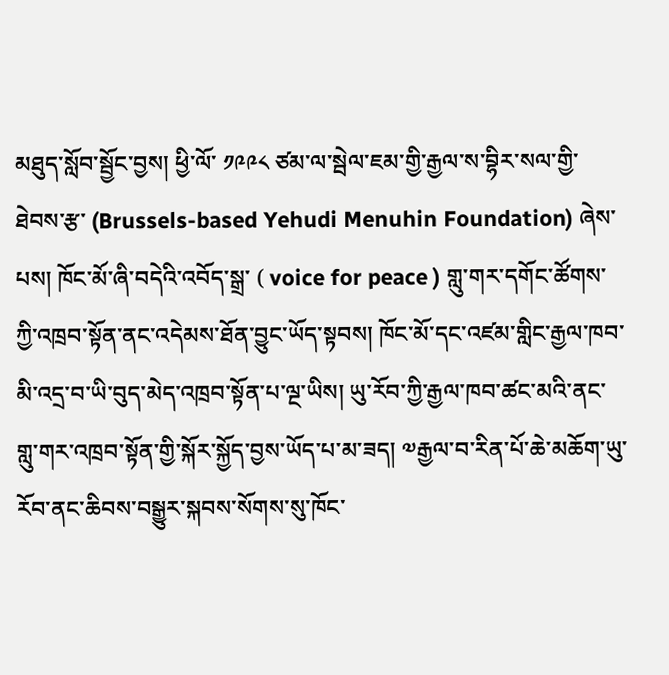མཐུད་སློབ་སྦྱོང་བྱས། ཕྱི་ལོ་ ༡༩༩༨ ཙམ་ལ་སྦེལ་ཇམ་གྱི་རྒྱལ་ས་བྷིར་སལ་གྱི་ཐེབས་རྩ་ (Brussels-based Yehudi Menuhin Foundation) ཞེས་པས། ཁོང་མོ་ཞི་བདེའི་འབོད་སྒྲ་ ( voice for peace ) གླུ་གར་དགོང་ཚོགས་ཀྱི་འཁྲབ་སྟོན་ནང་འདེམས་ཐོན་བྱུང་ཡོད་སྟབས། ཁོང་མོ་དང་འཛམ་གླིང་རྒྱལ་ཁབ་མི་འདྲ་བ་ཡི་བུད་མེད་འཁྲབ་སྟོན་པ་ལྔ་ཡིས། ཡུ་རོབ་ཀྱི་རྒྱལ་ཁབ་ཚང་མའི་ནང་གླུ་གར་འཁྲབ་སྟོན་གྱི་སྐོར་སྐྱོད་བྱས་ཡོད་པ་མ་ཟད། ༧རྒྱལ་བ་རིན་པོ་ཆེ་མཆོག་ཡུ་རོབ་ནང་ཆིབས་བསྒྱུར་སྐབས་སོགས་སུ་ཁོང་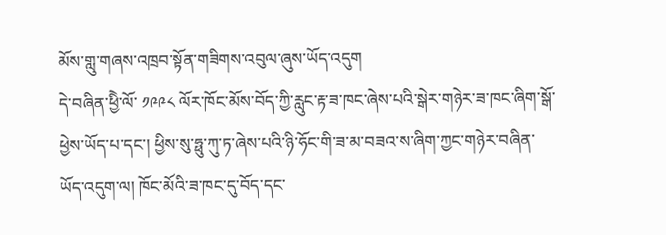མོས་གླུ་གཞས་འཁྲབ་སྟོན་གཟིགས་འབུལ་ཞུས་ཡོད་འདུག
དེ་བཞིན་ཕྱིེ་ལོ་ ༡༩༩༨ ལོར་ཁོང་མོས་བོད་ཀྱི་རླུང་རྟ་ཟ་ཁང་ཞེས་པའི་སྒེར་གཉེར་ཟ་ཁང་ཞིག་སྒོ་ཕྱེས་ཡོད་པ་དང་། ཕྱིས་སུ་ཧྥུ་ཀུ་ཏ་ཞེས་པའི་ཉི་ཧོང་གི་ཟ་མ་བཟའ་ས་ཞིག་ཀྱང་གཉེར་བཞིན་ཡོད་འདུག་ལ། ཁོང་མོའི་ཟ་ཁང་དུ་བོད་དང་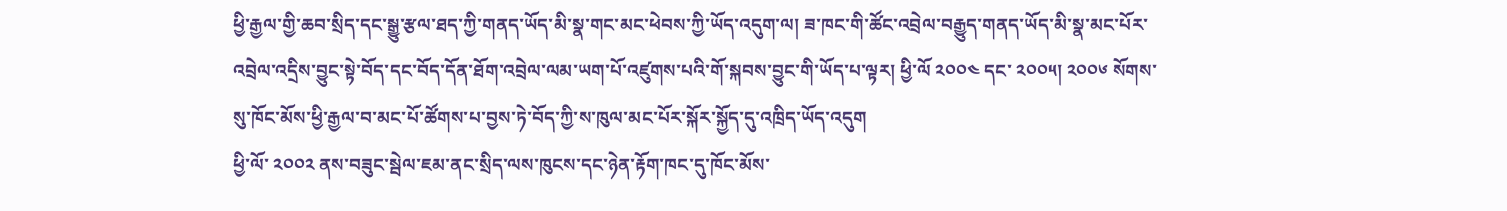ཕྱི་རྒྱལ་གྱི་ཆབ་སྲིད་དང་སྒྱུ་རྩལ་ཐད་ཀྱི་གནད་ཡོད་མི་སྣ་གང་མང་ཕེབས་ཀྱི་ཡོད་འདུག་ལ། ཟ་ཁང་གི་ཚོང་འབྲེལ་བརྒྱུད་གནད་ཡོད་མི་སྣ་མང་པོར་འབྲེལ་འདྲིས་བྱུང་སྟེ་བོད་དང་བོད་དོན་ཐོག་འབྲེལ་ལམ་ཡག་པོ་འཛུགས་པའི་གོ་སྐབས་བྱུང་གི་ཡོད་པ་ལྟར། ཕྱི་ལོ ༢༠༠༤ དང་ ༢༠༠༥། ༢༠༠༦ སོགས་སུ་ཁོང་མོས་ཕྱི་རྒྱལ་བ་མང་པོ་ཚོགས་པ་བྱས་ཏེ་བོད་ཀྱི་ས་ཁུལ་མང་པོར་སྐོར་སྐྱོད་དུ་འཁྲིད་ཡོད་འདུག
ཕྱི་ལོ་ ༢༠༠༢ ནས་བཟུང་སྦེལ་ཇམ་ནང་སྲིད་ལས་ཁུངས་དང་ཉེན་རྟོག་ཁང་དུ་ཁོང་མོས་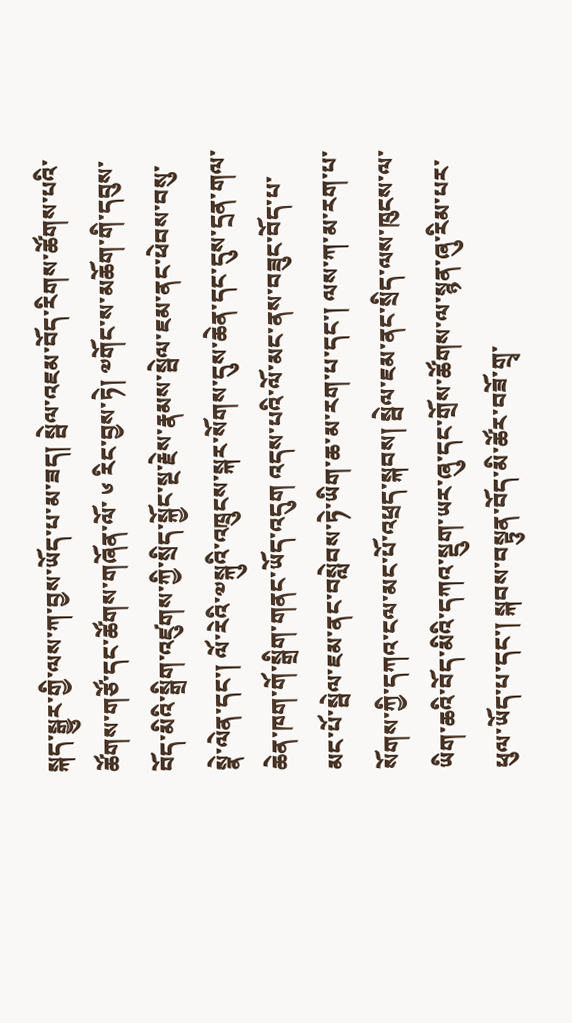སྐད་སྒྱུར་གྱི་ལས་ཀ་བྱས་ཡོད་པ་མ་ཟད། སྦེལ་འཇམ་བོད་རིགས་ཚོགས་པའི་ཚོགས་གཙོ་དང་ཚོགས་གཞོན་ལོ་ ༦ རིང་བྱས་ཏེ། ༧གོང་ས་མཆོག་གི་དབུས་བོད་མིའི་སྒྲིག་འཛུགས་ཀྱི་སྲིད་སྐྱོང་སྔ་རྗེས་རྣམས་སྦེལ་ཇམ་ནང་ཕེབས་བསུ་སྣེ་ལེན་དང་། ལོ་རེའི་༧སྐུའི་འཁྲུངས་སྐར་སོགས་དུས་ཆེན་དང་དུས་དྲན་གལ་ཆེན་ཁག་གོ་སྒྲིག་གནང་ཡོད་འདུག འདས་པའི་ལོ་མང་ནས་བཟུང་བོད་པ་མང་པོ་སྦེལ་ཇམ་ནང་བསླེབས་ཏེ་ཡིག་ཆ་མ་རག་པ་དང་། ལས་ཀ་མ་རག་པ་སོགས་ཀྱི་དཀའ་ངལ་མང་པོ་འཕྲད་སྐབས། སྦེལ་ཇམ་ནང་སྲིད་ལས་ཁུངས་ལ་ཡིག་ཆའི་བོད་མིའི་དཀའ་སྡུག་ཡར་ཞུ་དང་གྲོས་ཚོགས་ལ་སྙན་ཞུ་རིམ་པར་ཕུལ་ཡོད་པ་དང་། སྐབས་བསྟུན་བོད་མི་ཚོར་བཟོ་གྲྭ་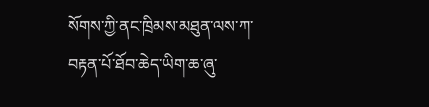སོགས་ཀྱི་ནང་ཁྲིམས་མཐུན་ལས་ཀ་བརྟན་པོ་ཐོབ་ཆེད་ཡིག་ཆ་ཞུ་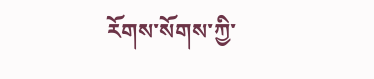རོགས་སོགས་ཀྱི་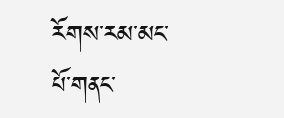རོགས་རམ་མང་པོ་གནང་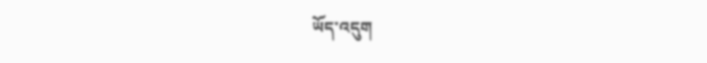ཡོད་འདུག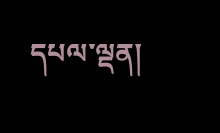དཔལ་ལྡན།